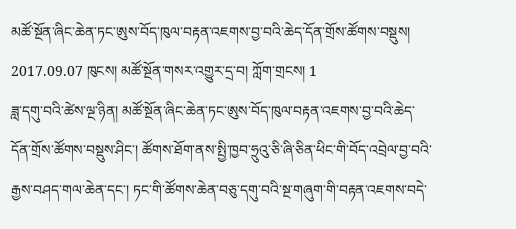མཚོ་སྔོན་ཞིང་ཆེན་ཏང་ཨུས་བོད་ཁུལ་བརྟན་འཇགས་བྱ་བའི་ཆེད་དོན་གྲོས་ཚོགས་བསྡུས།
2017.09.07 ཁུངས། མཚོ་སྔོན་གསར་འགྱུར་དྲ་བ། ཀློག་གྲངས། 1
ཟླ་དགུ་བའི་ཚེས་ལྔ་ཉིན། མཚོ་སྔོན་ཞིང་ཆེན་ཏང་ཨུས་བོད་ཁུལ་བརྟན་འཇགས་བྱ་བའི་ཆེད་དོན་གྲོས་ཚོགས་བསྡུས་ཤིང་། ཚོགས་ཐོག་ནས་སྤྱི་ཁྱབ་ཧྲུའུ་ཅི་ཞི་ཅིན་ཕིང་གི་བོད་འབྲེལ་བྱ་བའི་རྒྱས་བཤད་གལ་ཆེན་དང་། ཏང་གི་ཚོགས་ཆེན་བཅུ་དགུ་བའི་སྔ་གཞུག་གི་བརྟན་འཇགས་བདེ་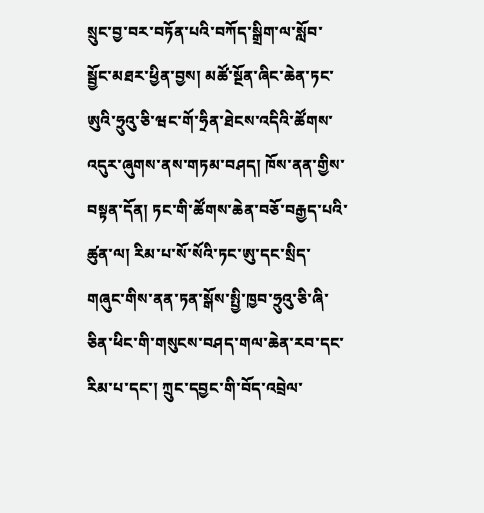སྲུང་བྱ་བར་བཏོན་པའི་བཀོད་སྒྲིག་ལ་སློབ་སྦྱོང་མཐར་ཕྱིན་བྱས། མཚོ་སྔོན་ཞིང་ཆེན་ཏང་ཨུའི་ཧྲུའུ་ཅི་ཝང་གོ་ཧྲིན་ཐེངས་འདིའི་ཚོགས་འདུར་ཞུགས་ནས་གཏམ་བཤད། ཁོས་ནན་གྱིས་བསྟན་དོན། ཏང་གི་ཚོགས་ཆེན་བཅོ་བརྒྱད་པའི་ཚུན་ལ། རིམ་པ་སོ་སོའི་ཏང་ཨུ་དང་སྲིད་གཞུང་གིས་ནན་ཏན་སྒོས་སྤྱི་ཁྱབ་ཧྲུའུ་ཅི་ཞི་ཅིན་ཕིང་གི་གསུངས་བཤད་གལ་ཆེན་རབ་དང་རིམ་པ་དང་། ཀྲུང་དབྱང་གི་བོད་འབྲེལ་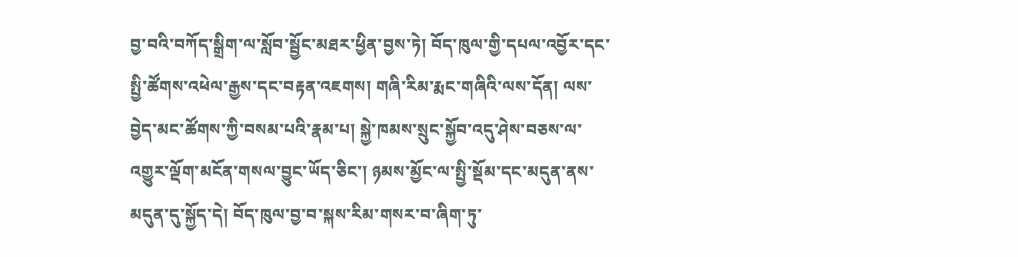བྱ་བའི་བཀོད་སྒྲིག་ལ་སློབ་སྦྱོང་མཐར་ཕྱིན་བྱས་ཏེ། བོད་ཁུལ་གྱི་དཔལ་འབྱོར་དང་སྤྱི་ཚོགས་འཕེལ་རྒྱས་དང་བརྟན་འཇགས། གཞི་རིམ་རྨང་གཞིའི་ལས་དོན། ལས་བྱེད་མང་ཚོགས་ཀྱི་བསམ་པའི་རྣམ་པ། སྐྱེ་ཁམས་སྲུང་སྐྱོབ་འདུ་ཤེས་བཅས་ལ་འགྱུར་ལྡོག་མངོན་གསལ་བྱུང་ཡོད་ཅིང་། ཉམས་མྱོང་ལ་སྤྱི་སྡོམ་དང་མདུན་ནས་མདུན་དུ་སྐྱོད་དེ། བོད་ཁུལ་བྱ་བ་སྐས་རིམ་གསར་བ་ཞིག་ཏུ་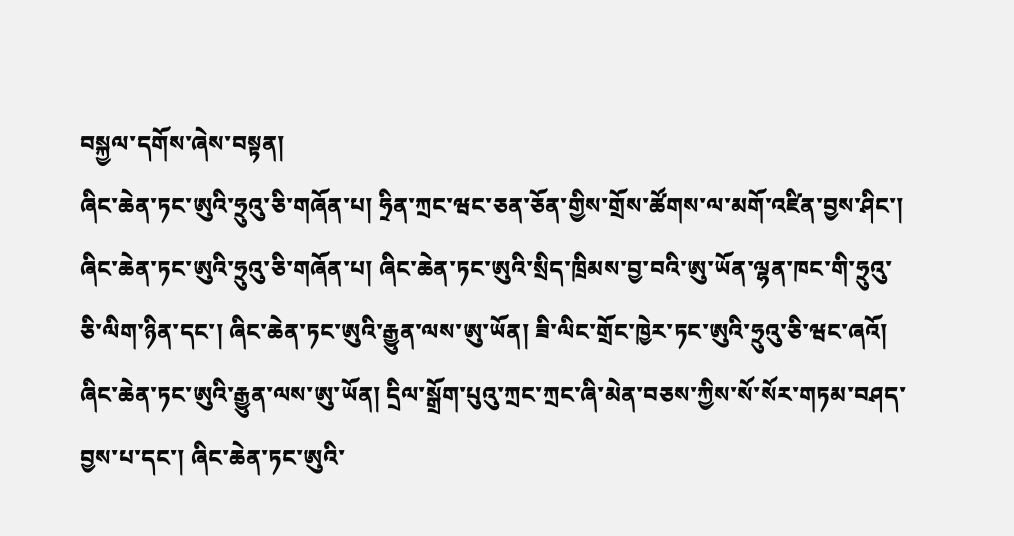བསྐྱལ་དགོས་ཞེས་བསྟན།
ཞིང་ཆེན་ཏང་ཨུའི་ཧྲུའུ་ཅི་གཞོན་པ། ཧྲིན་ཀྲང་ཝང་ཅན་ཅོན་གྱིས་གྲོས་ཚོགས་ལ་མགོ་འཛིན་བྱས་ཤིང་། ཞིང་ཆེན་ཏང་ཨུའི་ཧྲུའུ་ཅི་གཞོན་པ། ཞིང་ཆེན་ཏང་ཨུའི་སྲིད་ཁྲིམས་བྱ་བའི་ཨུ་ཡོན་ལྷན་ཁང་གི་ཧྲུའུ་ཅི་ལིག་ཉིན་དང་། ཞིང་ཆེན་ཏང་ཨུའི་རྒྱུན་ལས་ཨུ་ཡོན། ཟི་ལིང་གྲོང་ཁྱེར་ཏང་ཨུའི་ཧྲུའུ་ཅི་ཝང་ཞའོ། ཞིང་ཆེན་ཏང་ཨུའི་རྒྱུན་ལས་ཨུ་ཡོན། དྲིལ་སྒྲོག་པུའུ་ཀྲང་ཀྲང་ཞི་མེན་བཅས་ཀྱིས་སོ་སོར་གཏམ་བཤད་བྱས་པ་དང་། ཞིང་ཆེན་ཏང་ཨུའི་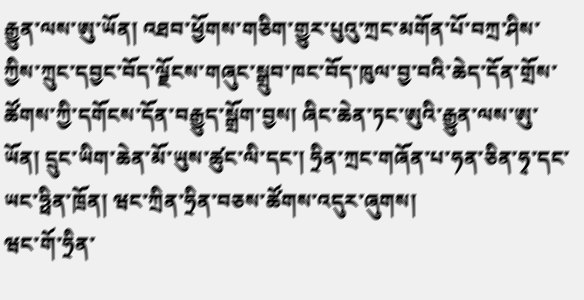རྒྱུན་ལས་ཨུ་ཡོན། འཐབ་ཕྱོགས་གཅིག་གྱུར་པུའུ་ཀྲང་མགོན་པོ་བཀྲ་ཤིས་ཀྱིས་ཀྲུང་དབྱང་བོད་ལྗོངས་གཞུང་སྒྲུབ་ཁང་བོད་ཁུལ་བྱ་བའི་ཆེད་དོན་གྲོས་ཚོགས་ཀྱི་དགོངས་དོན་བརྒྱུད་སྒྲོག་བྱས། ཞིང་ཆེན་ཏང་ཨུའི་རྒྱུན་ལས་ཨུ་ཡོན། དྲུང་ཡིག་ཆེན་མོ་ཡུས་ཚུང་ལི་དང་། ཧྲིན་ཀྲང་གཞོན་པ་ཧན་ཅིན་ཧྭ་དང་ཡང་ཧྥིན་ཁྲོན། ཝང་ཀྲིན་ཧྲིན་བཅས་ཚོགས་འདུར་ཞུགས།
ཝང་གོ་ཧྲིན་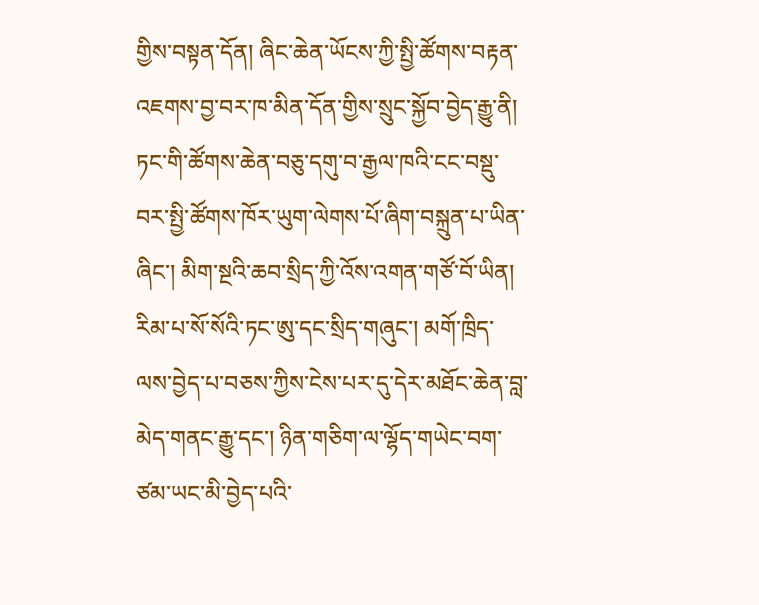གྱིས་བསྟན་དོན། ཞིང་ཆེན་ཡོངས་ཀྱི་སྤྱི་ཚོགས་བརྟན་འཇགས་བྱ་བར་ཁ་མིན་དོན་གྱིས་སྲུང་སྐྱོབ་བྱེད་རྒྱུ་ནི། ཏང་གི་ཚོགས་ཆེན་བཅུ་དགུ་བ་རྒྱལ་ཁའི་ངང་བསྡུ་བར་སྤྱི་ཚོགས་ཁོར་ཡུག་ལེགས་པོ་ཞིག་བསྐྲུན་པ་ཡིན་ཞིང་། མིག་སྔའི་ཆབ་སྲིད་ཀྱི་འོས་འགན་གཙོ་བོ་ཡིན། རིམ་པ་སོ་སོའི་ཏང་ཨུ་དང་སྲིད་གཞུང་། མགོ་ཁྲིད་ལས་བྱེད་པ་བཅས་ཀྱིས་ངེས་པར་དུ་དེར་མཐོང་ཆེན་བླ་མེད་གནང་རྒྱུ་དང་། ཉིན་གཅིག་ལ་ལྷོད་གཡེང་བག་ཙམ་ཡང་མི་བྱེད་པའི་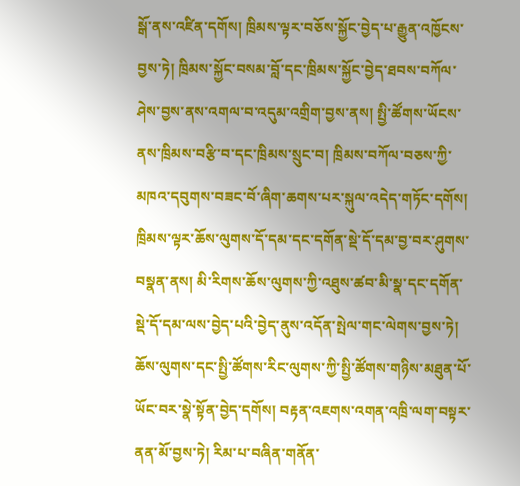སྒོ་ནས་འཛིན་དགོས། ཁྲིམས་ལྟར་བཅོས་སྐྱོང་བྱེད་པ་རྒྱུན་འཁྱོངས་བྱས་ཏེ། ཁྲིམས་སྐྱོང་བསམ་བློ་དང་ཁྲིམས་སྐྱོང་བྱེད་ཐབས་བཀོལ་ཤེས་བྱས་ནས་འགལ་བ་འདུམ་འགྲིག་བྱས་ནས། སྤྱི་ཚོགས་ཡོངས་ནས་ཁྲིམས་བརྩི་བ་དང་ཁྲིམས་སྲུང་བ། ཁྲིམས་བཀོལ་བཅས་ཀྱི་མཁའ་དབུགས་བཟང་བོ་ཞིག་ཆགས་པར་སྐུལ་འདེད་གཏོང་དགོས། ཁྲིམས་ལྟར་ཆོས་ལུགས་དོ་དམ་དང་དགོན་སྡེ་དོ་དམ་བྱ་བར་ཤུགས་བསྣན་ནས། མི་རིགས་ཆོས་ལུགས་ཀྱི་འཐུས་ཚབ་མི་སྣ་དང་དགོན་སྡེ་དོ་དམ་ལས་བྱེད་པའི་བྱེད་ནུས་འདོན་སྤེལ་གང་ལེགས་བྱས་ཏེ། ཆོས་ལུགས་དང་སྤྱི་ཚོགས་རིང་ལུགས་ཀྱི་སྤྱི་ཚོགས་གཉིས་མཐུན་པོ་ཡོང་བར་སྣེ་སྟོན་བྱེད་དགོས། བརྟན་འཇགས་འགན་འཁྲི་ལག་བསྟར་ནན་མོ་བྱས་ཏེ། རིམ་པ་བཞིན་གནོན་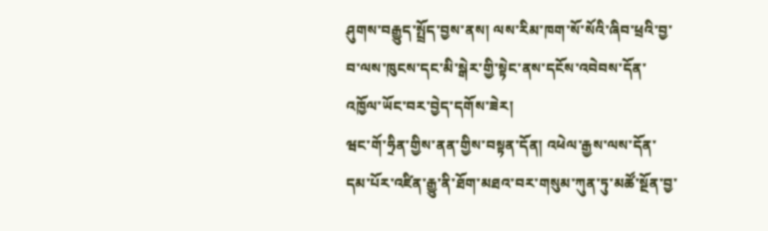ཤུགས་བརྒྱུད་སྤྲོད་བྱས་ནས། ལས་རིམ་ཁག་སོ་སོའི་ཞིབ་ཕྲའི་བྱ་བ་ལས་ཁུངས་དང་མི་སྒེར་གྱི་སྟེང་ནས་དངོས་འབེབས་དོན་འཁྱོལ་ཡོང་བར་བྱེད་དགོས་ཟེར།
ཝང་གོ་ཧྲིན་གྱིས་ནན་གྱིས་བསྟན་དོན། འཕེལ་རྒྱས་ལས་དོན་དམ་པོར་འཛིན་རྒྱུ་ནི་ཐོག་མཐའ་བར་གསུམ་ཀུན་ཏུ་མཚོ་སྔོན་བྱ་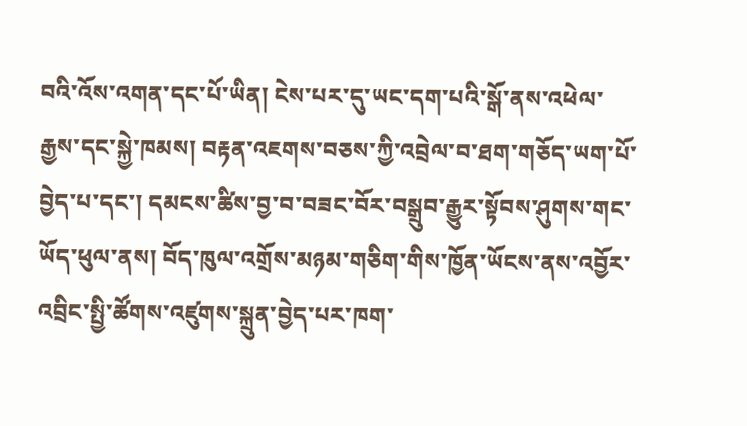བའི་འོས་འགན་དང་པོ་ཡིན། ངེས་པར་དུ་ཡང་དག་པའི་སྒོ་ནས་འཕེལ་རྒྱས་དང་སྐྱེ་ཁམས། བརྟན་འཇགས་བཅས་ཀྱི་འབྲེལ་བ་ཐག་གཅོད་ཡག་པོ་བྱེད་པ་དང་། དམངས་ཚིས་བྱ་བ་བཟང་བོར་བསྒྲུབ་རྒྱུར་སྟོབས་ཤུགས་གང་ཡོད་ཕུལ་ནས། བོད་ཁུལ་འགྲོས་མཉམ་གཅིག་གིས་ཁྱོན་ཡོངས་ནས་འབྱོར་འབྲིང་སྤྱི་ཚོགས་འཛུགས་སྐྲུན་བྱེད་པར་ཁག་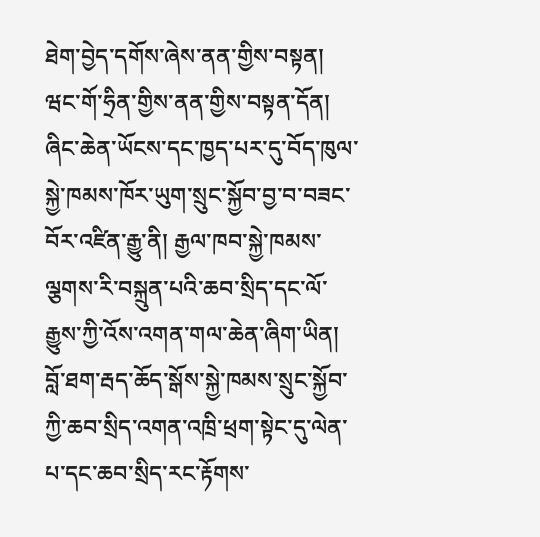ཐེག་བྱེད་དགོས་ཞེས་ནན་གྱིས་བསྟན།
ཝང་གོ་ཧྲིན་གྱིས་ནན་གྱིས་བསྟན་དོན། ཞིང་ཆེན་ཡོངས་དང་ཁྱད་པར་དུ་བོད་ཁུལ་སྐྱེ་ཁམས་ཁོར་ཡུག་སྲུང་སྐྱོབ་བྱ་བ་བཟང་བོར་འཛིན་རྒྱུ་ནི། རྒྱལ་ཁབ་སྐྱེ་ཁམས་ལྕགས་རི་བསྐྲུན་པའི་ཆབ་སྲིད་དང་ལོ་རྒྱུས་ཀྱི་འོས་འགན་གལ་ཆེན་ཞིག་ཡིན། བློ་ཐག་རྦད་ཆོད་སྒོས་སྐྱེ་ཁམས་སྲུང་སྐྱོབ་ཀྱི་ཆབ་སྲིད་འགན་འཁྲི་ཕྲག་སྟེང་དུ་ལེན་པ་དང་ཆབ་སྲིད་རང་རྟོགས་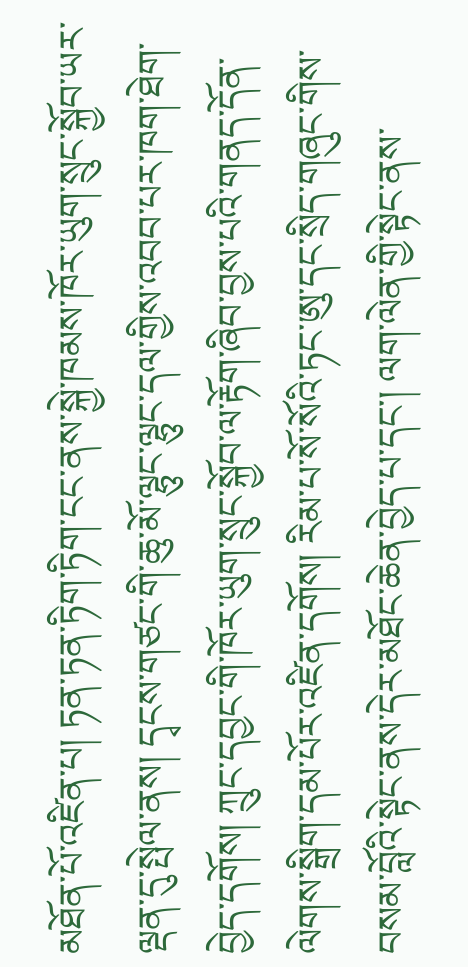མཐོན་པོ་འཛིན་པ། ཏན་ཏན་ཏིག་ཏིག་ངང་ནས་སྐྱེ་ཁམས་ཁོར་ཡུག་སྲུང་སྐྱོབ་ཡར་ལྡན་དུ་སྤེལ་ནས། དྭངས་གཙང་གི་ཆུ་མོ་ལྷུང་ལྷུང་དལ་གྱིས་འབབ་པར་ཁག་ཐེག་བྱེད་དགོས། ཀྲུང་དབྱང་གི་ཁོར་ཡུག་སྲུང་སྐྱོབ་ལ་རྟོག་ཞིབ་བྱས་པའི་གནད་དོན་ལེགས་སྒྲིག་དམ་པོར་འཛིན་དགོས། རིམ་པ་སོ་སོའི་ཏང་ཨུ་དང་སྲིད་གཞུང་གིས་བསམ་བློའི་སྟེང་ནས་དེར་མཐོང་ཆེན་བྱེད་པ་དང་། ལག་ལེན་གྱི་སྟེང་ནས་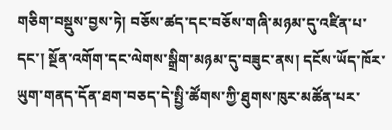གཅིག་བསྡུས་བྱས་ཏེ། བཅོས་ཚད་དང་བཅོས་གཞི་མཉམ་དུ་འཛིན་པ་དང་། སྔོན་འགོག་དང་ལེགས་སྒྲིག་མཉམ་དུ་བཟུང་ནས། དངོས་ཡོད་ཁོར་ཡུག་གནད་དོན་ཐག་བཅད་དེ་སྤྱི་ཚོགས་ཀྱི་ཐུགས་ཁུར་མཚོན་པར་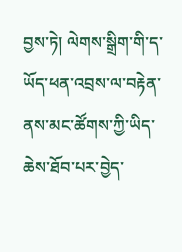བྱས་ཏེ། ལེགས་སྒྲིག་གི་ད་ཡོད་ཕན་འབྲས་ལ་བརྟེན་ནས་མང་ཚོགས་ཀྱི་ཡིད་ཆེས་ཐོབ་པར་བྱེད་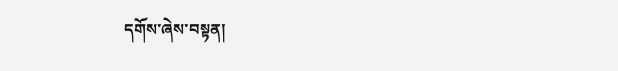དགོས་ཞེས་བསྟན།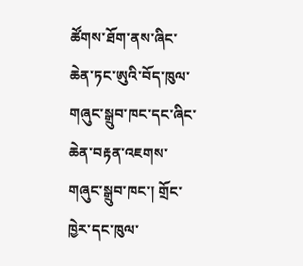ཚོགས་ཐོག་ནས་ཞིང་ཆེན་ཏང་ཨུའི་བོད་ཁུལ་གཞུང་སྒྲུབ་ཁང་དང་ཞིང་ཆེན་བརྟན་འཇགས་གཞུང་སྒྲུབ་ཁང་། གྲོང་ཁྱེར་དང་ཁུལ་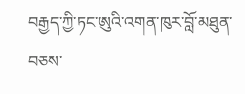བརྒྱད་ཀྱི་ཏང་ཨུའི་འགན་ཁུར་བློ་མཐུན་བཅས་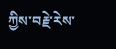ཀྱིས་བརྗེ་རེས་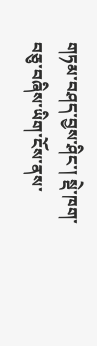གཏམ་བཤད་བྱས་ཤིང་། སྡེ་ཁག་བཅུ་བཞིས་ཡིག་ངོས་ནས་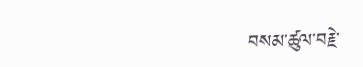བསམ་ཚུལ་བརྗེ་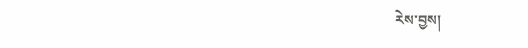རེས་བྱས།